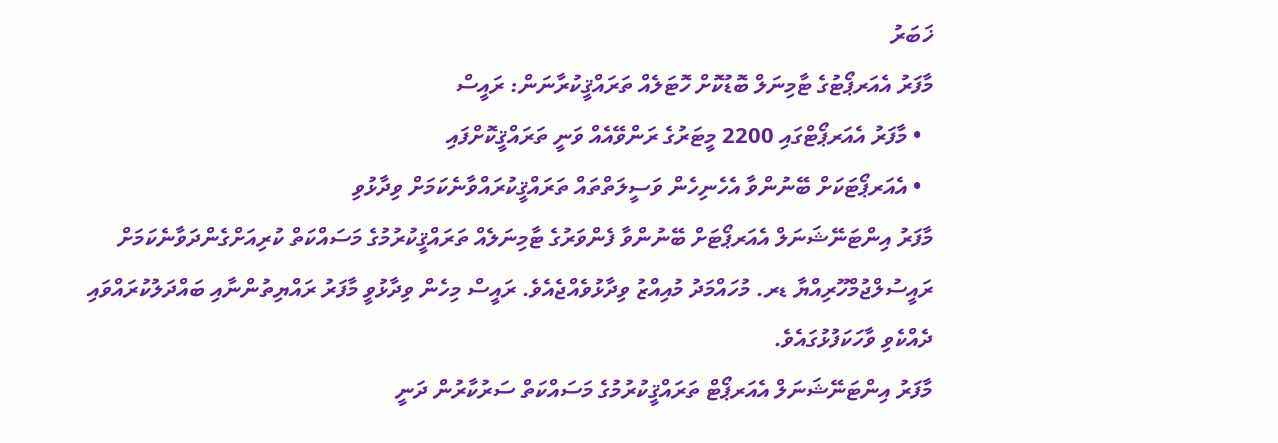ޚަބަރު
މާފަރު އެއަރޕޯޓުގެ ޓާމިނަލް ބޮޑުކޮށް ހޮޓަލެއް ތަރައްޤީކުރާނަން: ރައީސް
  • މާފަރު އެއަރޕޯޓްގައި 2200 މީޓަރުގެ ރަންވޭއެއް ވަނީ ތަރައްޤީކޮށްފައި
  • އެއަރޕޯޓަކަށް ބޭނުންވާ އެހެނިހެން ވަސީލަތްތައް ތަރައްޤީކުރައްވާނެކަމަށް ވިދާޅުވި
މާފަރު އިންޓަނޭޝަނަލް އެއަރޕޯޓަށް ބޭނުންވާ ފެންވަރުގެ ޓާމިނަލެއް ތަރައްޤީކުރުމުގެ މަސައްކަތް ކުރިއަށްގެންދަވާނެކަމަށް ރައީސުލްޖުމްހޫރިއްޔާ ޑރ. މުހައްމަދު މުއިއްޒު ވިދާޅުވެއްޖެއެވެ. ރައީސް މިހެން ވިދާޅުވީ މާފަރު ރައްޔިތުންނާއި ބައްދަލުކުރައްވައި ދެއްކެވި ވާހަކަފުޅުގައެވެ.
މާފަރު އިންޓަނޭޝަނަލް އެއަރޕޯޓް ތަރައްޤީކުރުމުގެ މަސައްކަތް ސަރުކާރުން ދަނީ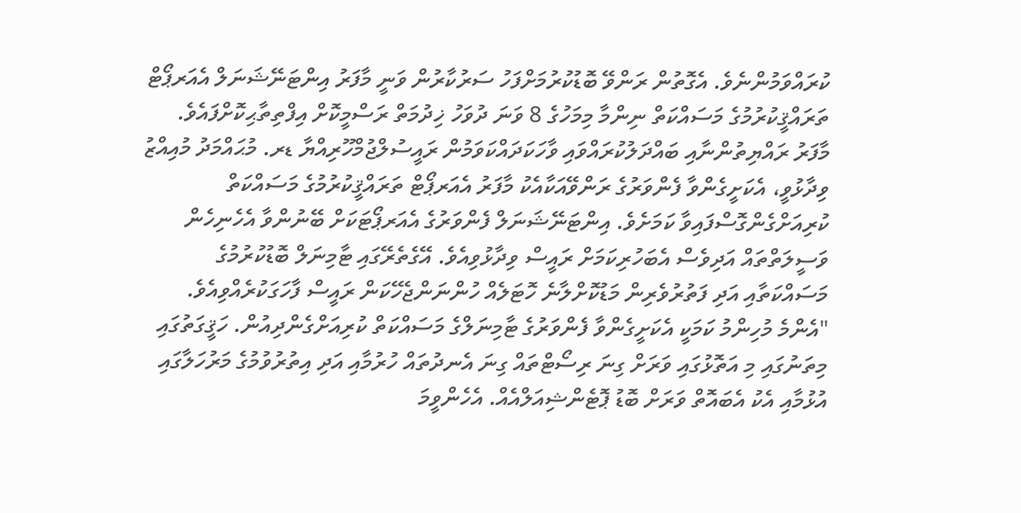ކުރައްވަމުންނެވެ. އެގޮތުން ރަންވޭ ބޮޑުކުރުމަށްފަހު ސަރުކާރުން ވަނީ މާފަރު އިންޓަނޭޝަނަލް އެއަރޕޯޓް ތަރައްޤީކުރުމުގެ މަސައްކަތް ނިންމާ މިމަހުގެ 8 ވަނަ ދުވަހު ޚިދުމަތް ރަސްމީކޮށް އިފްތިތާޙިކޮށްފައެވެ.
މާފަރު ރައްޔިތުންނާއި ބައްދަލުކުރައްވައި ވާހަކަދައްކަވަމުން ރައީސުލްޖުމްހޫރިއްޔާ ޑރ. މުޙައްމަދު މުއިއްޒު ވިދާޅުވީ، އެކަށީގެންވާ ފެންވަރުގެ ރަންވޭއަކާއެކު މާފަރު އެއަރޕޯޓް ތަރައްޤީކުރުމުގެ މަސައްކަތް ކުރިއަށްގެންގޮސްފައިވާ ކަމަށެވެ. އިންޓަނޭޝަނަލް ފެންވަރުގެ އެއަރޕޯޓަކަށް ބޭނުންވާ އެހެނިހެން ވަސީލަތްތައް އަދިވެސް އެބަހުރިކަމަށް ރައީސް ވިދާޅުވިއެވެ. އޭގެތެރޭގައި ޓާމިނަލް ބޮޑުކުރުމުގެ މަސައްކަތާއި އަދި ފަތުރުވެރިން މަޑުކޮށްލާނެ ހޮޓަލެއް ހުންނަންޖެހޭކަން ރައީސް ފާހަގަކުރެއްވިއެވެ.
"އެންމެ މުހިންމު ކަމަކީ އެކަށީގެންވާ ފެންވަރުގެ ޓާމިނަލްގެ މަސައްކަތް ކުރިއަށްގެންދިއުން. ހަޤީގަތުގައި މިތަނުގައި މި އަތޮޅުގައި ވަރަށް ގިނަ ރިސޯޓްތައް ގިނަ އެނދުތައް ހުރުމާއި އަދި އިތުރުވުމުގެ މަރުހަލާގައި އުޅުމާއި އެކު އެބައޮތް ވަރަށް ބޮޑު ޕޮޓެންޝިއަލްއެއް. އެހެންވީމަ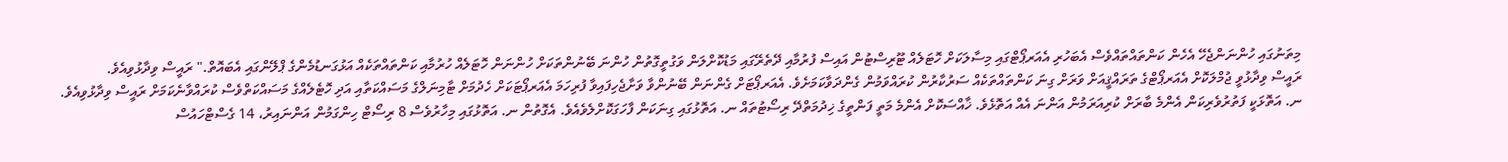މިތަނުގައި ހުންނަންޖެހޭ އެހެން ކަންތައްތައްވެސް އެބަހުރި އެއަރޕޯޓްގައި މިސާލަކަށް ހޮޓަލެއް ޓޫރިސްޓުން އައިސް ފުރުމާއި ދޭތެރޭގައި މަޑުކޮށްލަން ވަގުތީގޮތުން ހުންނަ ބޭނުންތަކަށް ހުންނަން ހޮޓަލެއް ހުރުމާއި ކަންތައްތަކެއް އަޅުގަނޑުމެންގެ ޕްލޭންގައި އެބައޮތް." ރައީސް ވިދާޅުވިއެވެ.
ރައީސް ވިދާޅުވީ ޖުމްލަކޮށް އެއަރޕޯޓްގެ ތަރައްޤީއަށް ވަރަށް ގިނަ ކަންތައްތަކެއް ސަރުކާރުން ކުރައްވަމުން ގެންދަވާކަމަށެވެ. އެއަރޕޯޓަށް ގެންނަން ބޭނުންވާ ވަށާޖެހިފައިވާ ފުރިހަމަ އެއަރޕޯޓަކަށް ހެދުމަށް ޓާމިނަލްގެ މަސައްކަތާއި އަދި ހޮޓެލެއްގެ މަސައްކަތްވެސް ކުރައްވާނެކަމަށް ރައީސް ވިދާޅުވިއެވެ.
ނ. އަތޮޅަކީ ފަތުރުވެރިކަން އެންމެ ބާރަށް ކުރިއަރަމުން އަންނަ އެއް އަތޮޅެވެ. ޚާއްސަކޮށް އެންމެ މަތީ ފަންތީގެ ޚިދުމަތްދޭ ރިސޯޓުތައް ނ. އަތޮޅުގައި ގިނަކަން ފާހަގަކޮށްލެވެއެވެ. އެގޮތުން ނ. އަތޮޅުގައި މިހާރުވެސް 8 ރިސޯޓް ހިންގަމުން އަންނައިރު، 14 ގެސްޓްހައުސް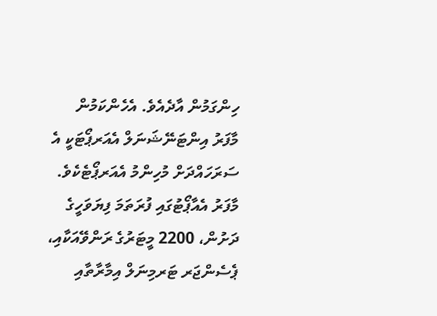ހިންގަމުން އާދެއެވެ. އެހެންކަމުން މާފަރު އިންޓަނޭޝަނަލް އެއަރޕޯޓަކީ އެ ސަރަހައްދަށް މުހިންމު އެއަރޕޯޓެކެވެ.
މާފަރު އެއާޕޯޓުގައި ފުރަތަމަ ފިޔަވަހީގެ ދަށުން، 2200 މީޓަރުގެ ރަންވޭއަކާއި، ޕެސެންޖަރ ޓަރމިނަލް އިމާރާތާއި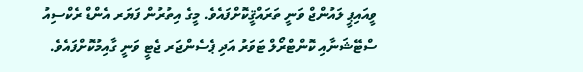ވީއައިޕީ ލައުންޖް ވަނީ ތަރައްޤީކޮށްފައެވެ. މީގެ އިތުރުން ފަޔަރ އެންޑް ރެކްސިއު ސްޓޭޝަނާއި ކޮންޓްރޯލް ޓަވަރު އަދި ޕެސެންޖަރ ޖެޓީ ވަނީ ގާއިމުކޮށްފައެވެ.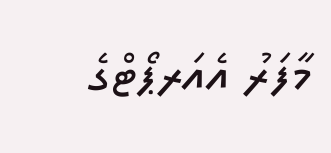މާފަރު އެއަރޕޯޓްގެ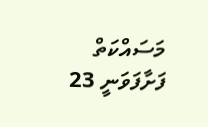މަސައްކަތް ފަށާފަވަނީ 23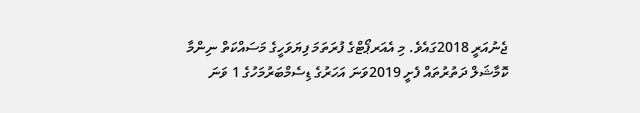ޖެނުއަރީ 2018ގައެވެ. މި އެއަރޕޯޓްގެ ފުރަތަމަ ފިޔަވަހީގެ މަސައްކަތް ނިންމާ ކޮމާޝަލް ދަތުރުތައް ފެށީ 2019ވަނަ އަހަރުގެ ޑިސެމްބަރުމަހުގެ 1 ވަނަ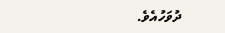ދުވަހުއެވެ.